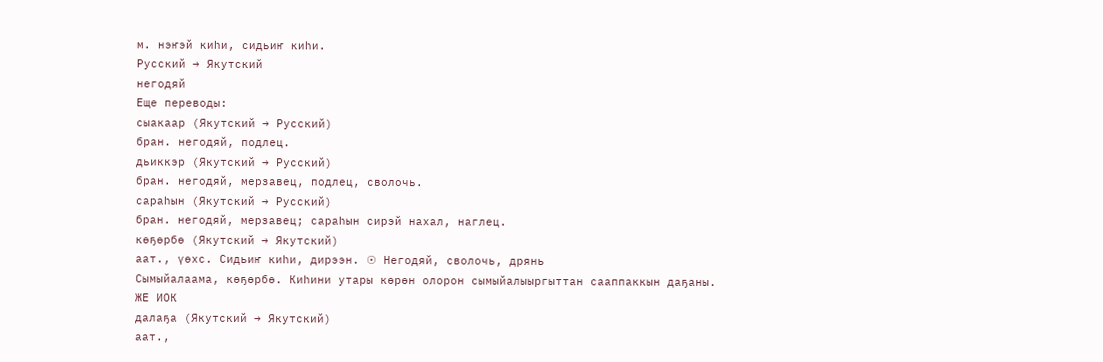м. нэҥэй киһи, сидьиҥ киһи.
Русский → Якутский
негодяй
Еще переводы:
сыакаар (Якутский → Русский)
бран. негодяй, подлец.
дьиккэр (Якутский → Русский)
бран. негодяй, мерзавец, подлец, сволочь.
сараһын (Якутский → Русский)
бран. негодяй, мерзавец; сараһын сирэй нахал, наглец.
көҕөрбө (Якутский → Якутский)
аат., үөхс. Сидьиҥ киһи, дирээн. ☉ Негодяй, сволочь, дрянь
Сымыйалаама, көҕөрбө. Киһини утары көрөн олорон сымыйалыыргыттан сааппаккын даҕаны. ЖЕ ИОК
далаҕа (Якутский → Якутский)
аат.,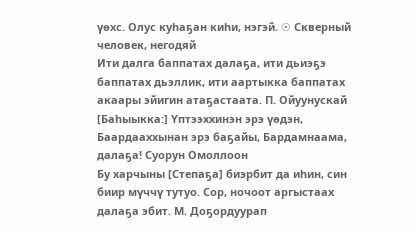үөхс. Олус куһаҕан киһи, нэгэй. ☉ Скверный человек, негодяй
Ити далга баппатах далаҕа, ити дьиэҕэ баппатах дьэллик, ити аартыкка баппатах акаары эйигин атаҕастаата. П. Ойуунускай
[Баһыыкка:] Үптээххинэн эрэ үөдэн, Баардааххынан эрэ баҕайы, Бардамнаама, далаҕа! Суорун Омоллоон
Бу харчыны [Степаҕа] биэрбит да иһин, син биир мүччү тутуо. Сор, ночоот аргыстаах далаҕа эбит. М. Доҕордуурап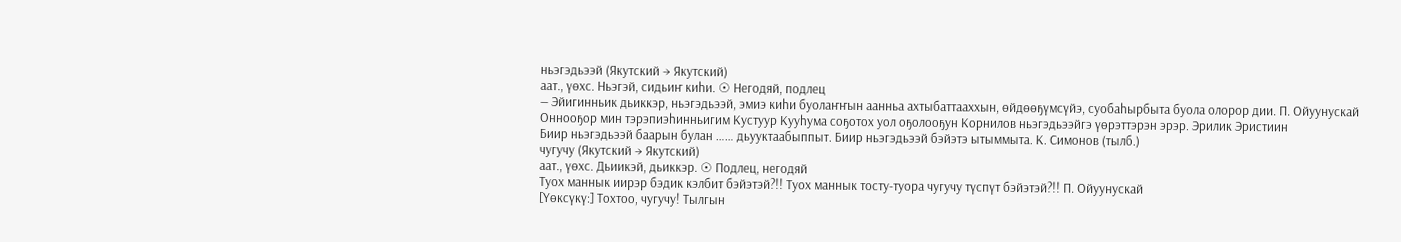ньэгэдьээй (Якутский → Якутский)
аат., үөхс. Ньэгэй, сидьиҥ киһи. ☉ Негодяй, подлец
— Эйигинньик дьиккэр, ньэгэдьээй, эмиэ киһи буолаҥҥын аанньа ахтыбаттааххын, өйдөөҕүмсүйэ, суобаһырбыта буола олорор дии. П. Ойуунускай
Оннооҕор мин тэрэпиэһинньигим Кустуур Кууһума соҕотох уол оҕолооҕун Корнилов ньэгэдьээйгэ үөрэттэрэн эрэр. Эрилик Эристиин
Биир ньэгэдьээй баарын булан …… дьууктаабыппыт. Биир ньэгэдьээй бэйэтэ ытыммыта. К. Симонов (тылб.)
чугучу (Якутский → Якутский)
аат., үөхс. Дьиикэй, дьиккэр. ☉ Подлец, негодяй
Туох маннык иирэр бэдик кэлбит бэйэтэй?!! Туох маннык тосту-туора чугучу түспүт бэйэтэй?!! П. Ойуунускай
[Үөксүкү:] Тохтоо, чугучу! Тылгын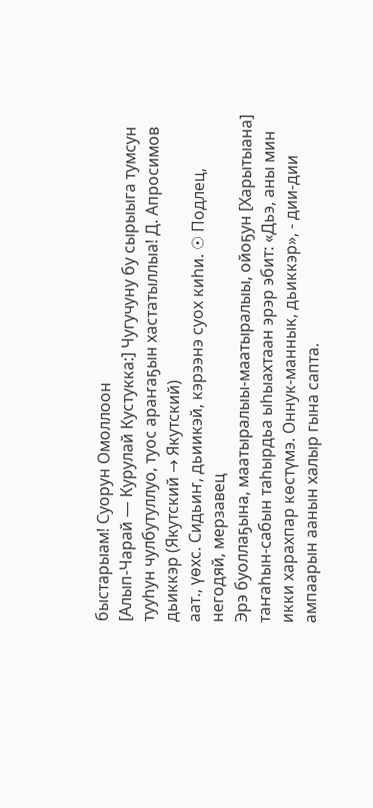быстарыам! Суорун Омоллоон
[Алып-Чарай — Курулай Кустукка:] Чугучуну бу сырыыга тумсун тууһун чулбутуллуо, туос араҥаҕын хастатыллыа! Д. Апросимов
дьиккэр (Якутский → Якутский)
аат., үөхс. Сидьиҥ, дьиикэй, кэрээнэ суох киһи. ☉ Подлец, негодяй, мерзавец
Эрэ буоллаҕына, маатыралыы-маатыралыы, ойоҕун [Харытыана] таҥаһын-сабын таһырдьа ыһыахтаан эрэр эбит: «Дьэ, аны мин икки харахпар көстүмэ. Оннук-маннык, дьиккэр», - дии-дии ампаарын аанын халыр гына сапта.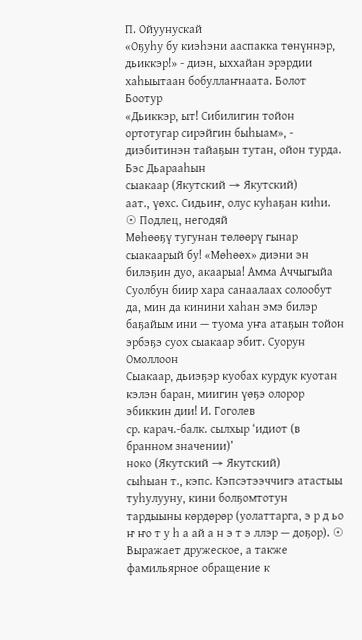П. Ойуунускай
«Оҕуһу бу киэһэни ааспакка төнүннэр, дьиккэр!» - диэн, ыххайан эрэрдии хаһыытаан бобуллаҥнаата. Болот Боотур
«Дьиккэр, ыт! Сибилигин тойон ортотугар сирэйгин быһыам», - диэбитинэн тайаҕын тутан, ойон турда. Бэс Дьарааһын
сыакаар (Якутский → Якутский)
аат., үөхс. Сидьиҥ, олус куһаҕан киһи. ☉ Подлец, негодяй
Мөһөөҕү тугунан төлөөрү гынар сыакаарый бу! «Мөһөөх» диэни эн билэҕин дуо, акаарыа! Амма Аччыгыйа
Суолбун биир хара санаалаах солообут да, мин да кинини хаһан эмэ билэр баҕайым ини — туома уҥа атаҕын тойон эрбэҕэ суох сыакаар эбит. Суорун Омоллоон
Сыакаар, дьиэҕэр куобах курдук куотан кэлэн баран, миигин үөҕэ олорор эбиккин дии! И. Гоголев
ср. карач.-балк. сылхыр ‘идиот (в бранном значении)’
ноко (Якутский → Якутский)
сыһыан т., кэпс. Кэпсэтээччигэ атастыы туһулууну, кини болҕомтотун тардыыны көрдөрөр (уолаттарга, э р д ьо ҥ ҥо т у һ а ай а н э т э ллэр — доҕор). ☉ Выражает дружеское, а также фамильярное обращение к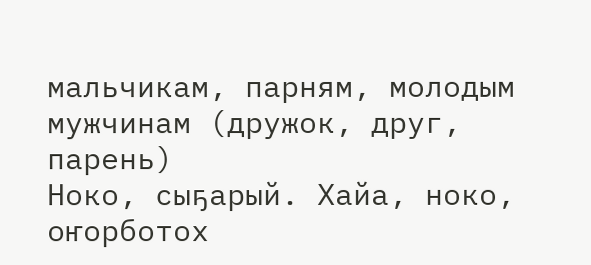мальчикам, парням, молодым мужчинам (дружок, друг, парень)
Ноко, сыҕарый. Хайа, ноко, оҥорботох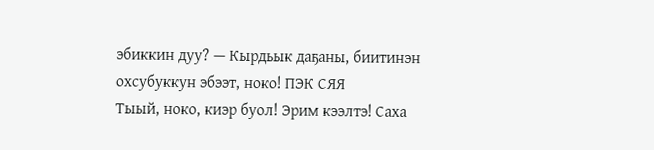эбиккин дуу? — Кырдьык даҕаны, биитинэн охсубуккун эбээт, ноко! ПЭК СЯЯ
Тыый, ноко, киэр буол! Эрим кээлтэ! Саха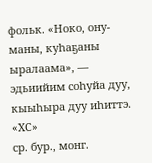фольк. «Ноко, ону-маны, куһаҕаны ыралаама», — эдьиийим соһуйа дуу, кыыһыра дуу иһиттэ. «ХС»
ср. бур., монг.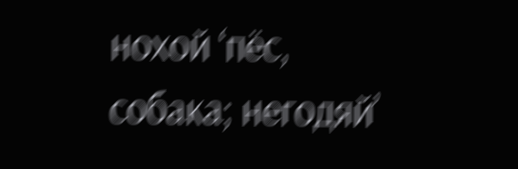нохой ‘пёс, собака; негодяй’